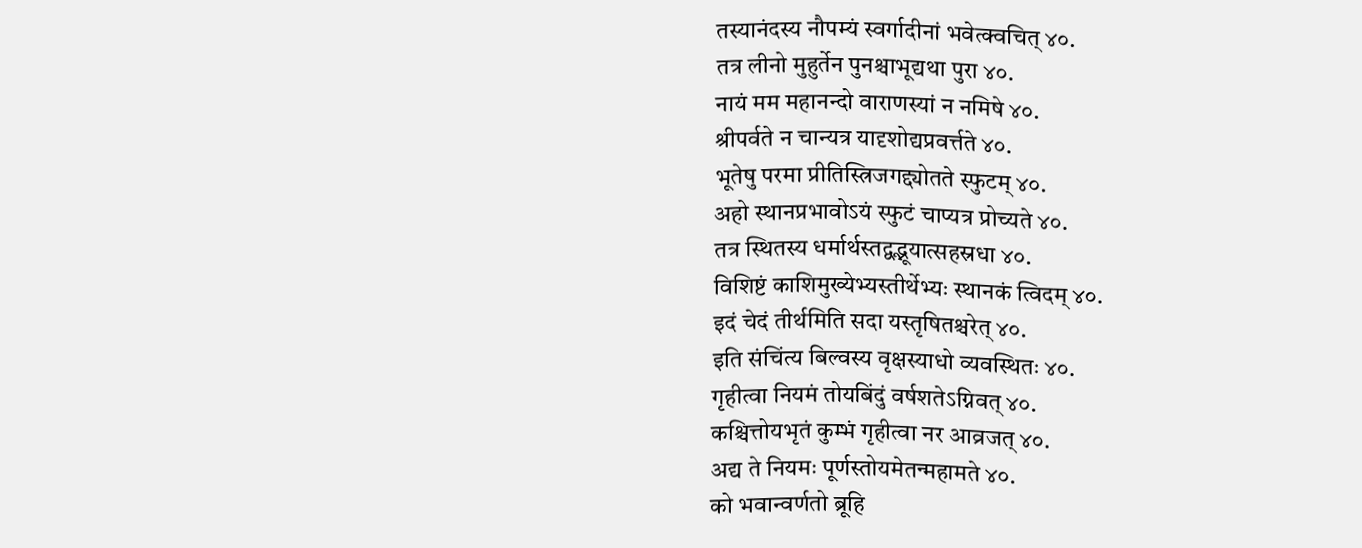तस्यानंदस्य नौपम्यं स्वर्गादीनां भवेत्क्वचित् ४०.
तत्र लीनो मुहुर्तेन पुनश्चाभूद्यथा पुरा ४०.
नायं मम महानन्दो वाराणस्यां न नमिषे ४०.
श्रीपर्वते न चान्यत्र यादृशोद्यप्रवर्त्तते ४०.
भूतेषु परमा प्रीतिस्त्रिजगद्द्योतते स्फुटम् ४०.
अहो स्थानप्रभावोऽयं स्फुटं चाप्यत्र प्रोच्यते ४०.
तत्र स्थितस्य धर्मार्थस्तद्वद्भूयात्सहस्रधा ४०.
विशिष्टं काशिमुख्येभ्यस्तीर्थेभ्यः स्थानकं त्विदम् ४०.
इदं चेदं तीर्थमिति सदा यस्तृषितश्चरेत् ४०.
इति संचिंत्य बिल्वस्य वृक्षस्याधो व्यवस्थितः ४०.
गृहीत्वा नियमं तोयबिंदुं वर्षशतेऽग्निवत् ४०.
कश्चित्तोयभृतं कुम्भं गृहीत्वा नर आव्रजत् ४०.
अद्य ते नियमः पूर्णस्तोयमेतन्महामते ४०.
को भवान्वर्णतो ब्रूहि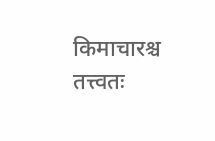किमाचारश्च तत्त्वतः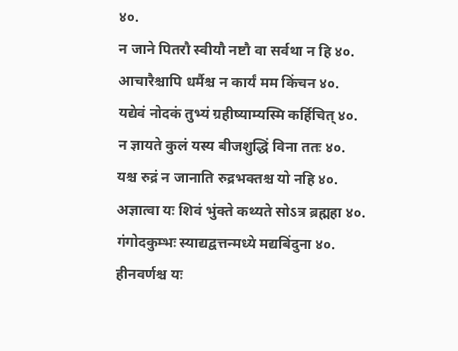४०.
न जाने पितरौ स्वीयौ नष्टौ वा सर्वथा न हि ४०.
आचारैश्चापि धर्मैश्च न कार्यं मम किंचन ४०.
यद्येवं नोदकं तुभ्यं ग्रहीष्याम्यस्मि कर्हिचित् ४०.
न ज्ञायते कुलं यस्य बीजशुद्धिं विना ततः ४०.
यश्च रुद्रं न जानाति रुद्रभक्तश्च यो नहि ४०.
अज्ञात्वा यः शिवं भुंक्ते कथ्यते सोऽत्र ब्रह्महा ४०.
गंगोदकुम्भः स्याद्यद्वत्तन्मध्ये मद्यबिंदुना ४०.
हीनवर्णश्च यः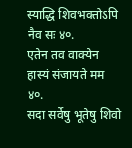स्याद्धि शिवभक्तोऽपि नैव सः ४०.
एतेन तव वाक्येन हास्यं संजायते मम ४०.
सदा सर्वेषु भूतेषु शिवो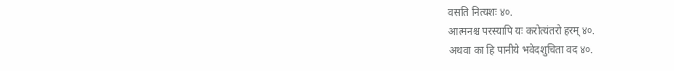वसति नित्यशः ४०.
आत्मनश्च परस्यापि यः करोत्यंतरो हरम् ४०.
अथवा का हि पानीये भवेदशुचिता वद ४०.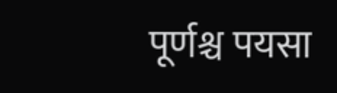पूर्णश्च पयसा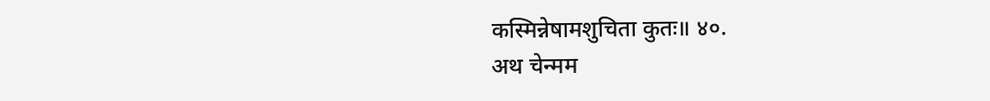कस्मिन्नेषामशुचिता कुतः॥ ४०.
अथ चेन्मम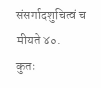संसर्गादशुचित्वं च मीयते ४०.
कुतः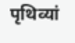पृथिव्यां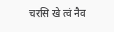चरसि खे त्वं नैव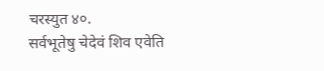चरस्युत ४०.
सर्वभूतेषु चेदेवं शिव एवेति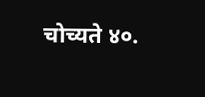चोच्यते ४०.